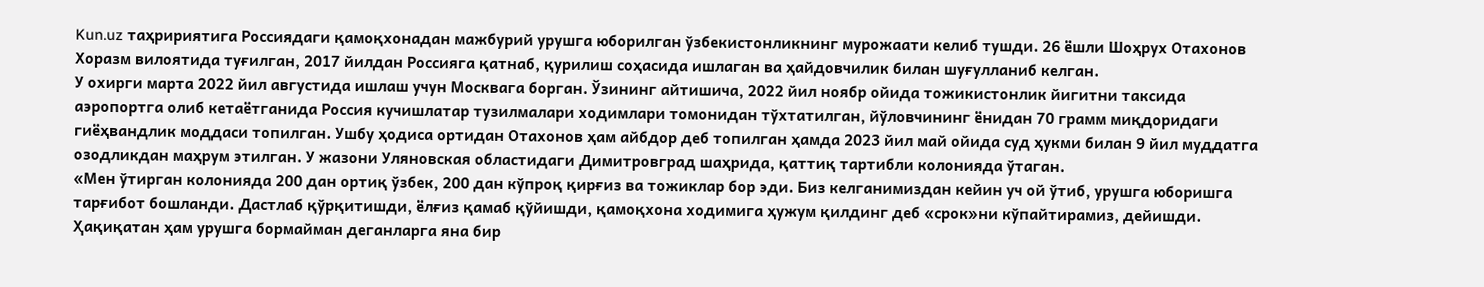Kun.uz таҳририятига Россиядаги қамоқхонадан мажбурий урушга юборилган ўзбекистонликнинг мурожаати келиб тушди. 26 ёшли Шоҳрух Отахонов Хоразм вилоятида туғилган, 2017 йилдан Россияга қатнаб, қурилиш соҳасида ишлаган ва ҳайдовчилик билан шуғулланиб келган.
У охирги марта 2022 йил августида ишлаш учун Москвага борган. Ўзининг айтишича, 2022 йил ноябр ойида тожикистонлик йигитни таксида аэропортга олиб кетаётганида Россия кучишлатар тузилмалари ходимлари томонидан тўхтатилган, йўловчининг ёнидан 70 грамм миқдоридаги гиёҳвандлик моддаси топилган. Ушбу ҳодиса ортидан Отахонов ҳам айбдор деб топилган ҳамда 2023 йил май ойида суд ҳукми билан 9 йил муддатга озодликдан маҳрум этилган. У жазони Уляновская областидаги Димитровград шаҳрида, қаттиқ тартибли колонияда ўтаган.
«Мен ўтирган колонияда 200 дан ортиқ ўзбек, 200 дан кўпроқ қирғиз ва тожиклар бор эди. Биз келганимиздан кейин уч ой ўтиб, урушга юборишга тарғибот бошланди. Дастлаб қўрқитишди, ёлғиз қамаб қўйишди, қамоқхона ходимига ҳужум қилдинг деб «срок»ни кўпайтирамиз, дейишди. Ҳақиқатан ҳам урушга бормайман деганларга яна бир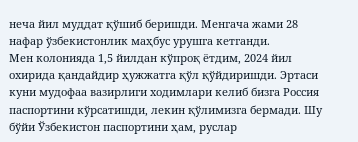неча йил муддат қўшиб беришди. Менгача жами 28 нафар ўзбекистонлик маҳбус урушга кетганди.
Мен колонияда 1,5 йилдан кўпроқ ётдим, 2024 йил охирида қандайдир ҳужжатга қўл қўйдиришди. Эртаси куни мудофаа вазирлиги ходимлари келиб бизга Россия паспортини кўрсатишди, лекин қўлимизга бермади. Шу бўйи Ўзбекистон паспортини ҳам, руслар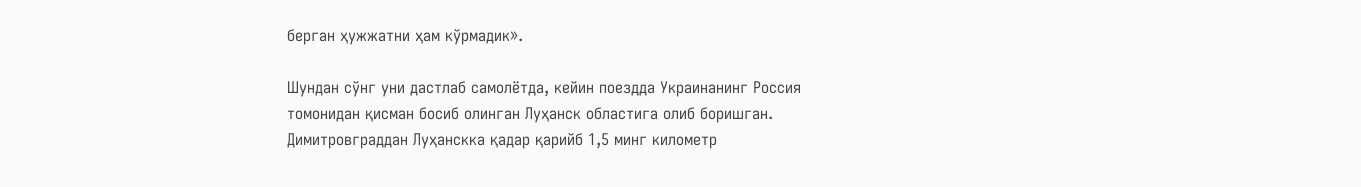берган ҳужжатни ҳам кўрмадик».

Шундан сўнг уни дастлаб самолётда, кейин поездда Украинанинг Россия томонидан қисман босиб олинган Луҳанск областига олиб боришган. Димитровграддан Луҳанскка қадар қарийб 1,5 минг километр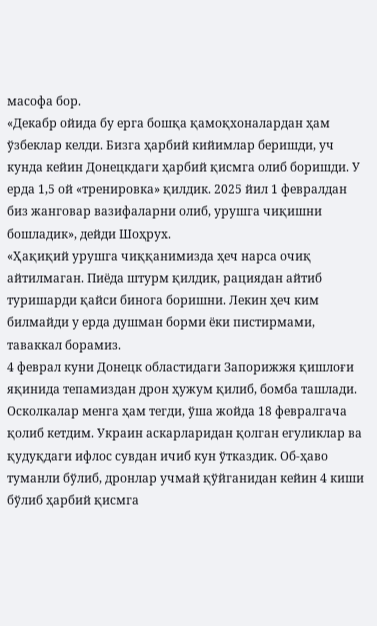масофа бор.
«Декабр ойида бу ерга бошқа қамоқхоналардан ҳам ўзбеклар келди. Бизга ҳарбий кийимлар беришди, уч кунда кейин Донецкдаги ҳарбий қисмга олиб боришди. У ерда 1,5 ой «тренировка» қилдик. 2025 йил 1 февралдан биз жанговар вазифаларни олиб, урушга чиқишни бошладик», дейди Шоҳрух.
«Ҳақиқий урушга чиққанимизда ҳеч нарса очиқ айтилмаган. Пиёда штурм қилдик, рациядан айтиб туришарди қайси бинога боришни. Лекин ҳеч ким билмайди у ерда душман борми ёки пистирмами, таваккал борамиз.
4 феврал куни Донецк областидаги Запорижжя қишлоғи яқинида тепамиздан дрон ҳужум қилиб, бомба ташлади. Осколкалар менга ҳам тегди, ўша жойда 18 февралгача қолиб кетдим. Украин аскарларидан қолган егуликлар ва қудуқдаги ифлос сувдан ичиб кун ўтказдик. Об-ҳаво туманли бўлиб, дронлар учмай қўйганидан кейин 4 киши бўлиб ҳарбий қисмга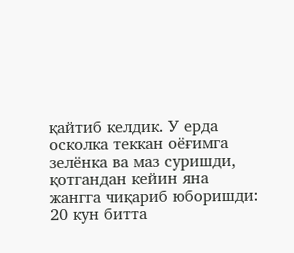қайтиб келдик. У ерда осколка теккан оёғимга зелёнка ва маз суришди, қотгандан кейин яна жангга чиқариб юборишди: 20 кун битта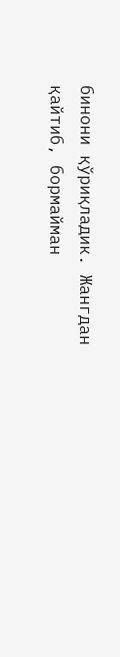бинони қўриқладик. Жангдан қайтиб, бормайман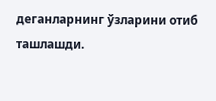деганларнинг ўзларини отиб ташлашди.